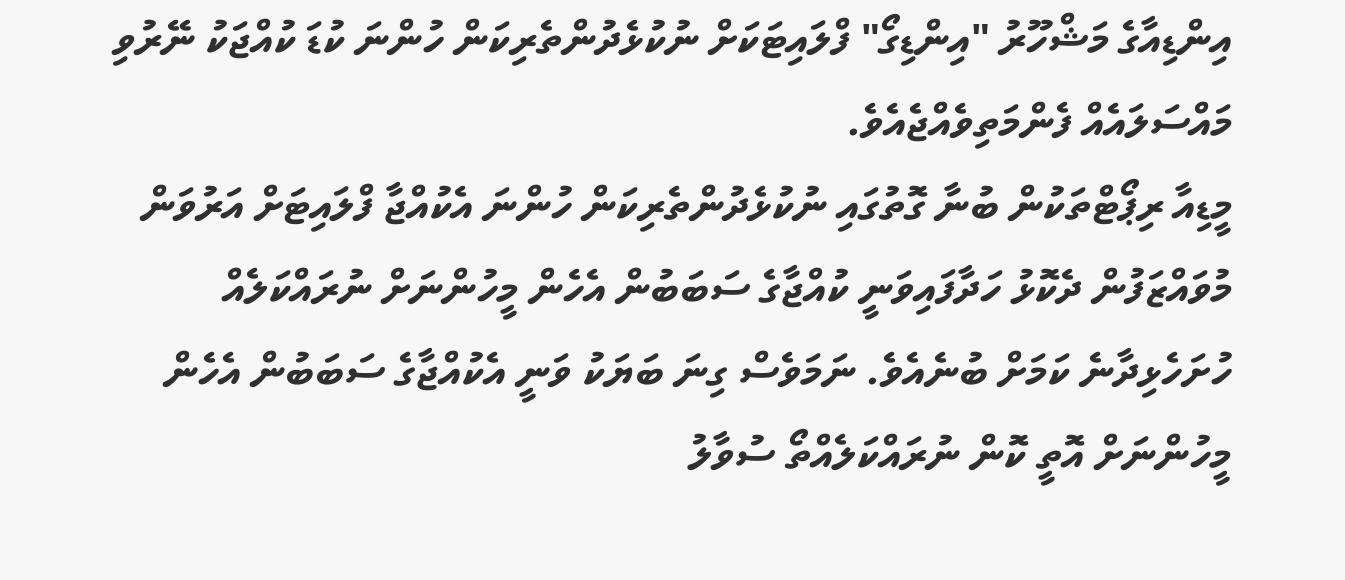އިންޑިއާގެ މަޝްހޫރު "އިންޑިގޯ" ފްލައިޓަކަށް ނުކުޅެދުންތެރިކަން ހުންނަ ކުޑަ ކުއްޖަކު ނޭރުވި މައްސަލައެއް ފެންމަތިވެއްޖެއެވެ.
މީޑިއާ ރިޕޯޓްތަކުން ބުނާ ގޮތުގައި ނުކުޅެދުންތެރިކަން ހުންނަ އެކުއްޖާ ފްލައިޓަށް އަރުވަން މުވައްޒަފުން ދެކޮޅު ހަދާފައިވަނީ ކުއްޖާގެ ސަބަބުން އެހެން މީހުންނަށް ނުރައްކަލެއް ހުށަހެޅިދާނެ ކަމަށް ބުނެއެވެ. ނަމަވެސް ގިނަ ބަޔަކު ވަނީ އެކުއްޖާގެ ސަބަބުން އެހެން މީހުންނަށް އޮތީ ކޮން ނުރައްކަލެއްތޯ ސުވާލު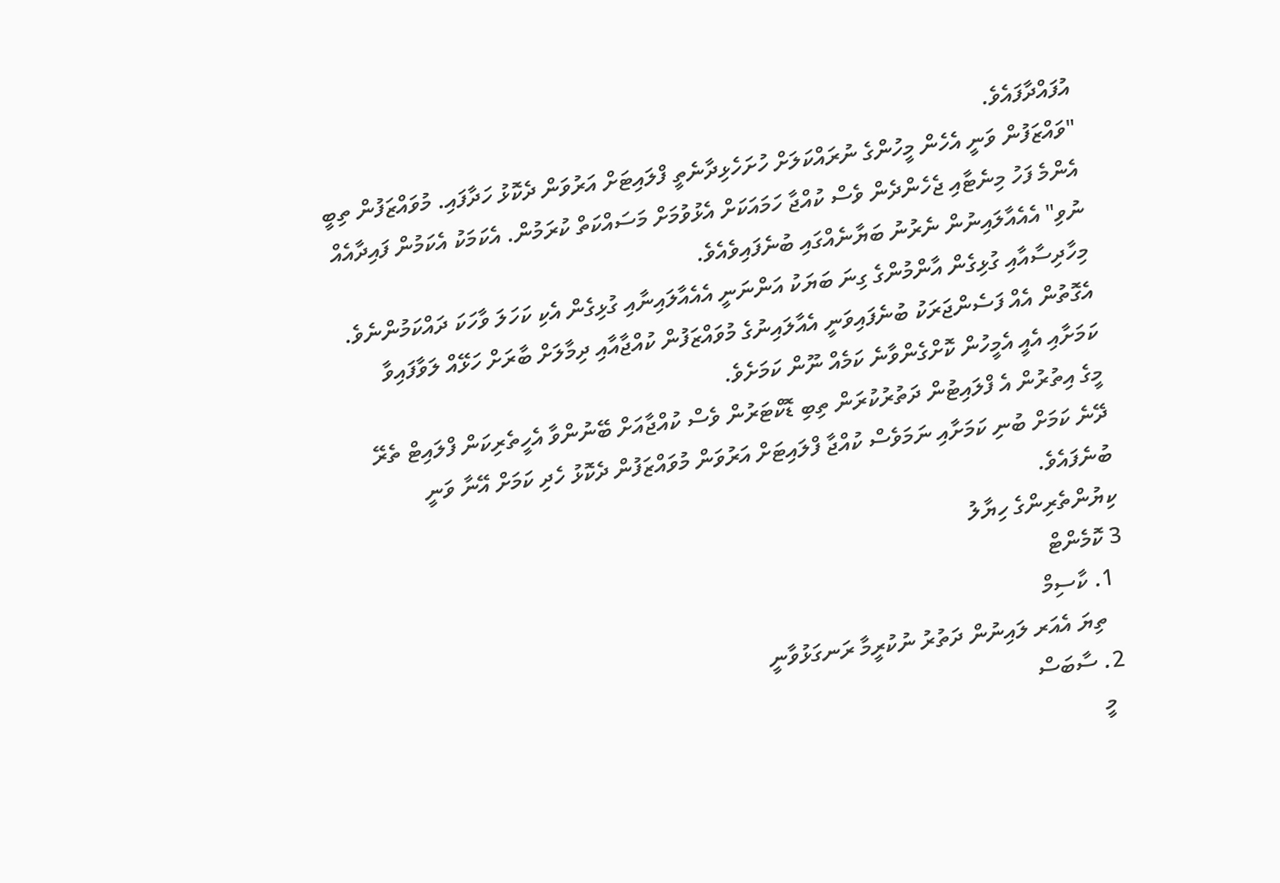އުފައްދާފައެވެ.
"ވައްޒަފުން ވަނީ އެހެން މީހުންގެ ނުރައްކަލަށް ހުށަހެޅިދާނެތީ ފްލައިޓަށް އަރުވަން ދެކޮޅު ހަދާފައި. މުވައްޒަފުން ތިބީ އެންމެ ފަހު މިނެޓާއި ޖެހެންދެން ވެސް ކުއްޖާ ހަމައަކަށް އެޅުވުމަށް މަސައްކަތް ކުރަމުން. އެކަމަކު އެކަމުން ފައިދާއެއް ނުވި" އެއެއާލައިނުން ނެރުނު ބަޔާނެއްގައި ބުނެފައިވެއެވެ.
މިހާދިސާއާއި ގުޅިގެން އާންމުންގެ ގިނަ ބަޔަކު އަންނަނީ އެއެއާލައިނާއި ގުޅިގެން އެކި ކަހަލަ ވާހަކަ ދައްކަމުންނެވެ. އެގޮތުން އެއް ފަސެންޖަރަކު ބުނެފައިވަނީ އެއާލައިނުގެ މުވައްޒަފުން ކުއްޖާއާއި ދިމާލަށް ބާރަށް ހަޅޭއް ލަވާފައިވާ ކަމަށާއި އެއީ އެމީހުން ކޮށްގެންވާނެ ކަމެއް ނޫން ކަމަށެވެ.
މީގެ އިތުރުން އެ ފްލައިޓުން ދަތުރުކުރަން ތިބި ޑޮކްޓަރުން ވެސް ކުއްޖާއަށް ބޭނުންވާ އެހީތެރިކަން ފްލައިޓް ތެރޭ ދޭނެ ކަމަށް ބުނި ކަމަށާއި ނަމަވެސް ކުއްޖާ ފްލައިޓަށް އަރުވަން މުވައްޒަފުން ދެކޮޅު ހެދި ކަމަށް އޭނާ ވަނީ ބުނެފައެވެ.
ކިޔުންތެރިންގެ ހިޔާލު
3 ކޮމެންޓް
  1. ކާސިމް
    ތިޔަ އެއަރ ލައިނުން ދަތުރު ނުކުރީމާ ރަނގަޅުވާނީ
  2. ސާބަސް
    މީ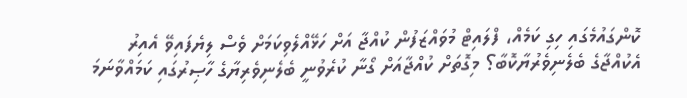ކޮންގައުމެގައި ހިގި ކަމެއް، ފްލައިޓް މުވައްޒަފުން ކުއްޖާ އަށް ހަޅޭއްލެވިކަމަށް ވެސް ލިޔެފައިވޭ އެއިރު އެކުއްޖާގެ ބެލެނިވެރުޔާކޮބާ؟ މިގޮތަށް ކުއްޖާއަށް ގޯނާ ކުރެވުނީ ބެލެނިވެރިޔާގެ ހާޞިރުގައި ކަމައްވާނަމަ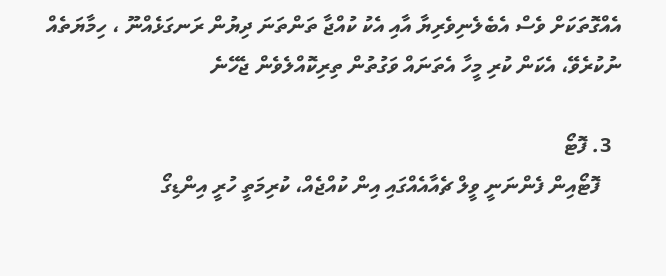އެއްގޮތަކަށް ވެސް އެބެލެނިވެރިޔާ އާއި އެކު ކުއްޖާ ތަންތަނަ ދިޔުން ރަނގަޅެއްނޫ ، ހިމާޔަތެއް ނުކުރެވޭ، އެކަން ކުރި މީހާ އެތަނައް ވަގުތުން ތިރިކޮއްލެވެން ޖެހޭނެ

  3. ފޮޓޯ
    ފޮޓޯއިން ފެންނަނީ ވީލް ޗެއާއެއްގައި އިން ކުއްޖެއް، ކުރިމަތީ ހުރީ އިންޑިގޯ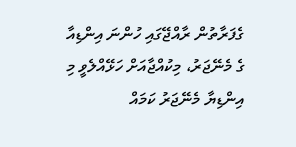ގެފަރާތުން ރާއްޖޭގައި ހުންނަ އިންޑިއާ ގެ މެނޭޖަރު، މިކުއްޖާއަށް ހަޅޭއްލެވީ މި އިންޑިޔާ މެނޭޖަރު ކަމައް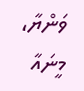ވަންޔާ، މީނައާ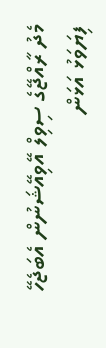މެދު ރާއްޖޭގެ ސިވިލް އޭވިއޭޝަނުން އެބަޖެހޭ ފިޔަވަޅު އަޅަން